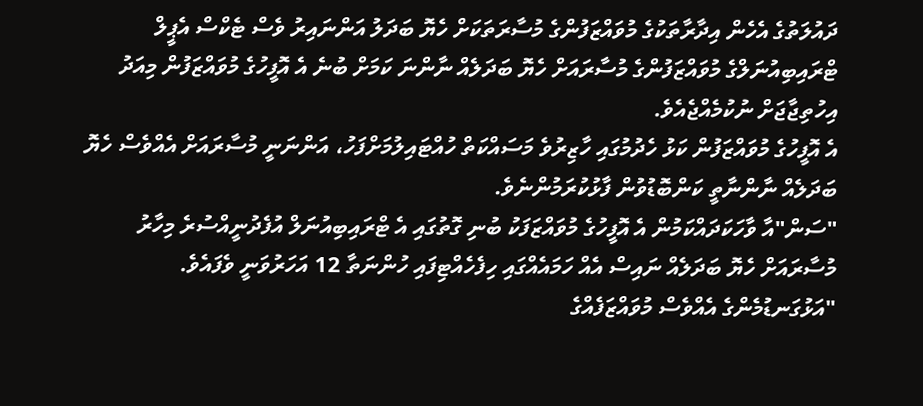ދައުލަތުގެ އެހެން އިދާރާތަކުގެ މުވައްޒަފުންގެ މުސާރަތަކަށް ހެޔޮ ބަދަލު އަންނައިރު ވެސް ޓެކްސް އެޕީލް ޓްރައިބިއުނަލްގެ މުވައްޒަފުންގެ މުސާރައަށް ހެޔޮ ބަދަލެއް ނާންނަ ކަމަށް ބުނެ އެ އޮފީހުގެ މުވައްޒަފުން މިއަދު އިހުތިޖާޖަށް ނުކުމެއްޖެއެވެ.
އެ އޮފީހުގެ މުވައްޒަފުން ކަޅު ހެދުމުގައި ހާޒިރުވެ މަސައްކަތް ހުއްޓައިލުމަށްފަހު، އަންނަނީ މުސާރައަށް އެއްވެސް ހެޔޮ ބަދަލެއް ނާންނާތީ ކަންބޮޑުވުން ފާޅުކުރަމުންނެވެ.
"ސަން"އާ ވާހަކަދައްކަމުން އެ އޮފީހުގެ މުވައްޒަފަކު ބުނި ގޮތުގައި އެ ޓްރައިބިއުނަލް އުފެދުނީއްސުރެ މިހާރު މުސާރައަށް ހެޔޮ ބަދަލެއް ނައިސް އެއް ހަމައެއްގައި ހިފެހެއްޓިފައި ހުންނަތާ 12 އަހަރުވަނީ ވެފައެވެ.
"އަޅުގަނޑުމެންގެ އެއްވެސް މުވައްޒަފެއްގެ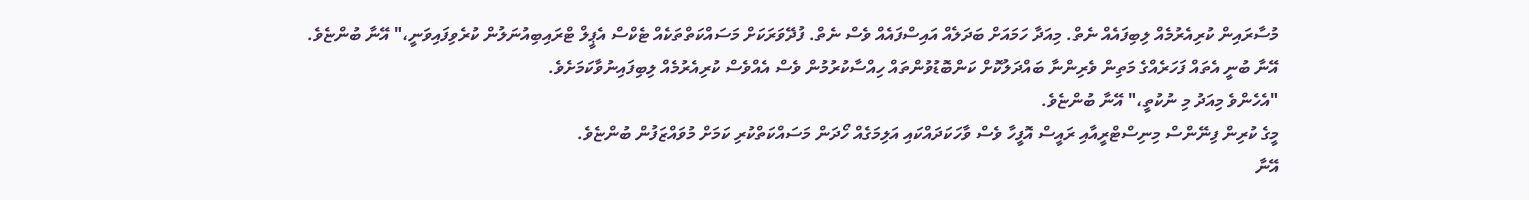މުސާރައިން ކުރިއެރުމެއް ލިބިފައެއް ނެތް. މިއަދާ ހަމައަށް ބަދަލެއް އައިސްފައެއް ވެސް ނެތް. ފުދޭވަރަކަށް މަސައްކަތްތަކެއް ޓެކްސް އެޕީލް ޓްރައިބިއުނަލުން ކުރެވިފައިވަނީ،" އޭނާ ބުންޏެވެ.
އޭނާ ބުނީ އެތައް ފަހަރެއްގެ މަތިން ވެރިންނާ ބައްދަލުކޮށް ކަންބޮޑުވުންތައް ހިއްސާކުރުމުން ވެސް އެއްވެސް ކުރިއެރުމެއް ލިބިފައިނުވާކަމަށެވެ.
"އެހެންވެ މިއަދު މި ނުކުތީ،" އޭނާ ބުންޏެވެ.
މީގެ ކުރިން ފިނޭންސް މިނިސްޓްރީއާއި ރައީސް އޮފީހާ ވެސް ވާހަކަދައްކައި އަލިމަގެއް ހޯދަން މަސައްކަތްކުރި ކަމަށް މުވައްޒަފުން ބުންޏެވެ.
އޭނާ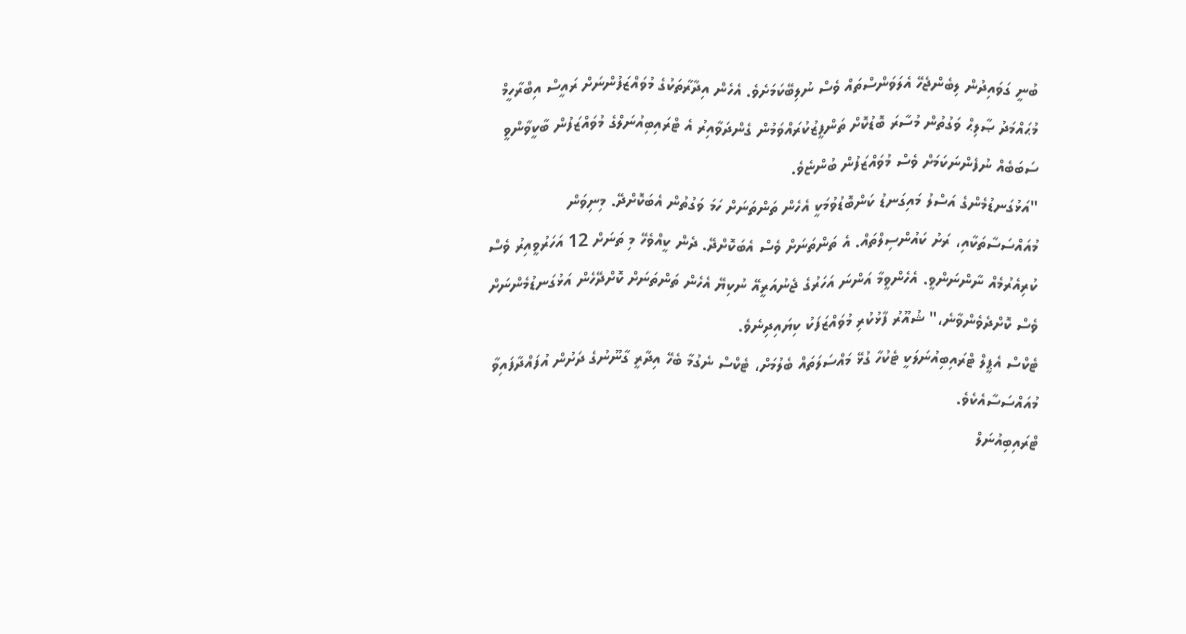ބުނީ ގަވައިދުން ލިބެންޖެހޭ އެލަވަންސްތައް ވެސް ނުލިބޭކަމަށެވެ. އެހެން އިދާރާތަކުގެ މުވައްޒަފުންނަށް ރައީސް އިބްރާހީމް މުޙައްމަދު ޞާލިޙް ވަގުތުން މުސާރަ ބޮޑުކޮށް ތަންފީޒުކުރައްވަމުން ގެންދަވާއިރު އެ ޓްރައިބިއުނަލްގެ މުވައްޒަފުން ބާކީވާންވީ ސަބަބެއް ނުފެންނަކަމަށް ވެސް މުވައްޒަފުން ބުންޏެވެ.
"އަޅުގަނޑުމެންގެ އަސްލު މައިގަނޑު ކަންބޮޑުވުމަކީ އެހެން ތަންތަނަށް ހަމަ ވަގުތުން އެބަކޮށްދޭ. މިނިވަން މުއައްސަސާތަކާއި، ރަށު ކައުންސިލްތައް. އެ ތަންތަނަށް ވެސް އެބަކޮށްދޭ. ދެން ކީއްވެހޭ މި ތަނަށް 12 އަހަރުވީއިރު ވެސް ކުރިއެރުމެއް ނާންނަންވީ. އެހެންވީމާ އަންނަ އަހަރުގެ ޖެނުއަރީއޭ ނުކިޔޭ އެހެން ތަންތަނަށް ކޮށްދޭހެން އަޅުގަނޑުމެންނަށް ވެސް ކޮށްދެވެންވާނެ،" ޝުއޫރު ފާޅުކުރި މުވައްޒަފަކު ކިޔައިދިނެވެ.
ޓެކްސް އެޕީލް ޓްރައިބިއުނަލަކީ ޓެކުހާ ގުޅޭ މައްސަލަތައް ބެލުމަށް، ޓެކްސް ނެގުމާ ބެހޭ އިދާރީ ގާނޫނުގެ ދަށުން އުފައްދާފައިވާ މުއައްސަސާއެކެވެ.
ޓްރައިބިއުނަލް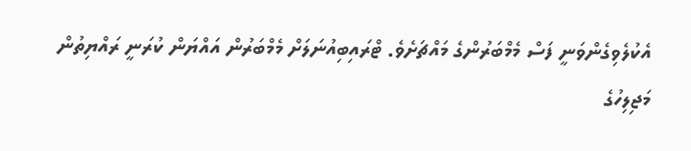އެކުލެވިގެންވަނީ ފަސް މެމްބަރުންގެ މައްޗަށެވެ. ޓްރައިބިއުނަލަށް މެމްބަރުން އައްޔަން ކުރަނީ ރައްޔިތުން މަޖިލިހުގެ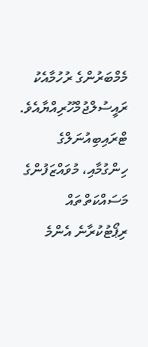މެމްބަރުންގެ ރުހުމާއެކު ރައީސުލްޖުމްހޫރިއްޔާއެވެ.
ޓްރައިބިއުނަލްގެ ހިންގުމާއި، މުވައްޒަފުންގެ މަސައްކަތްތައް ރިޕޯޓުކުރާނެ އެންމެ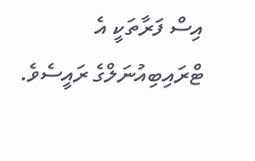އިސް ފަރާތަކީ އެ ޓްރައިބިއުނަލްގެ ރައީސެވެ.